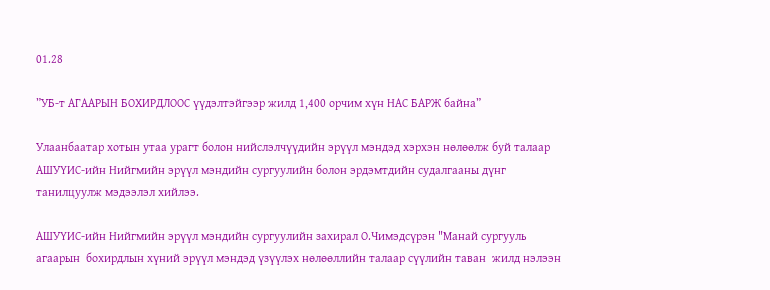01.28

”УБ-т АГААРЫН БОХИРДЛООС үүдэлтэйгээр жилд 1,400 орчим хүн НАС БАРЖ байна”

Улаанбаатар хотын утаа урагт болон нийслэлчүүдийн эрүүл мэндэд хэрхэн нөлөөлж буй талаар АШУҮИС-ийн Нийгмийн эрүүл мэндийн сургуулийн болон эрдэмтдийн судалгааны дүнг танилцуулж мэдээлэл хийлээ.

АШУҮИС-ийн Нийгмийн эрүүл мэндийн сургуулийн захирал О.Чимэдсүрэн "Манай сургууль агаарын  бохирдлын хүний эрүүл мэндэд үзүүлэх нөлөөллийн талаар сүүлийн таван  жилд нэлээн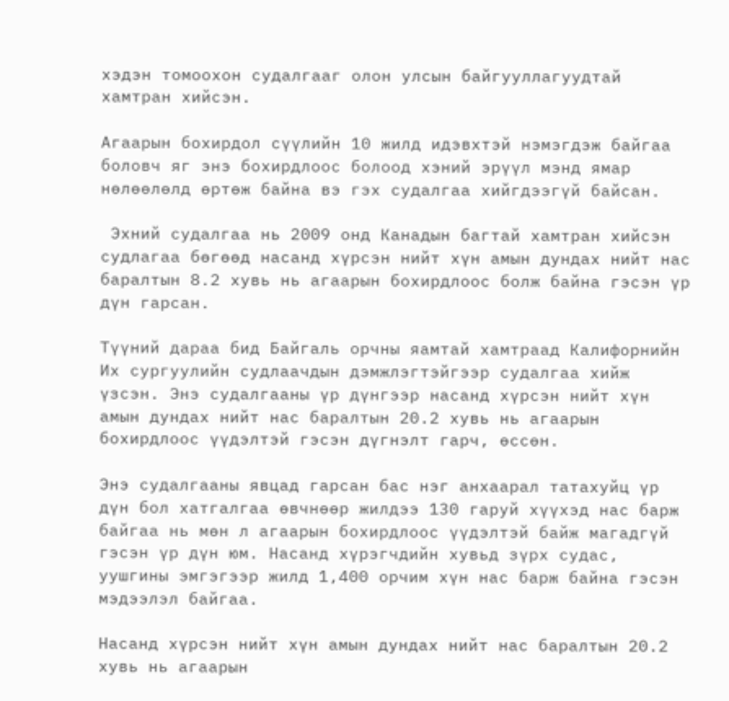хэдэн томоохон судалгааг олон улсын байгууллагуудтай хамтран хийсэн.

Агаарын бохирдол сүүлийн 10 жилд идэвхтэй нэмэгдэж байгаа боловч яг энэ бохирдлоос болоод хэний эрүүл мэнд ямар нөлөөлөлд өртөж байна вэ гэх судалгаа хийгдээгүй байсан.

 Эхний судалгаа нь 2009 онд Канадын багтай хамтран хийсэн судлагаа бөгөөд насанд хүрсэн нийт хүн амын дундах нийт нас баралтын 8.2 хувь нь агаарын бохирдлоос болж байна гэсэн үр дүн гарсан.

Түүний дараа бид Байгаль орчны яамтай хамтраад Калифорнийн Их сургуулийн судлаачдын дэмжлэгтэйгээр судалгаа хийж үзсэн. Энэ судалгааны үр дүнгээр насанд хүрсэн нийт хүн амын дундах нийт нас баралтын 20.2 хувь нь агаарын бохирдлоос үүдэлтэй гэсэн дүгнэлт гарч, өссөн.

Энэ судалгааны явцад гарсан бас нэг анхаарал татахуйц үр дүн бол хатгалгаа өвчнөөр жилдээ 130 гаруй хүүхэд нас барж байгаа нь мөн л агаарын бохирдлоос үүдэлтэй байж магадгүй гэсэн үр дүн юм. Насанд хүрэгчдийн хувьд зүрх судас, уушгины эмгэгээр жилд 1,400 орчим хүн нас барж байна гэсэн мэдээлэл байгаа.

Насанд хүрсэн нийт хүн амын дундах нийт нас баралтын 20.2 хувь нь агаарын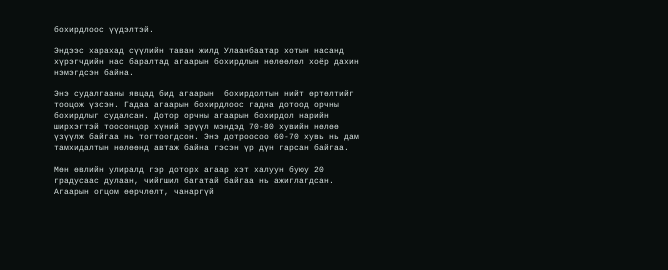бохирдлоос үүдэлтэй.

Эндээс харахад сүүлийн таван жилд Улаанбаатар хотын насанд хүрэгчдийн нас баралтад агаарын бохирдлын нөлөөлөл хоёр дахин нэмэгдсэн байна.

Энэ судалгааны явцад бид агаарын  бохирдолтын нийт өртөлтийг тооцож үзсэн. Гадаа агаарын бохирдлоос гадна дотоод орчны бохирдлыг судалсан. Дотор орчны агаарын бохирдол нарийн ширхэгтэй тоосонцор хүний эрүүл мэндэд 70-80 хувийн нөлөө үзүүлж байгаа нь тогтоогдсон. Энэ дотроосоо 60-70 хувь нь дам тамхидалтын нөлөөнд автаж байна гэсэн үр дүн гарсан байгаа.

Мөн өвлийн улиралд гэр доторх агаар хэт халуун буюу 20 градусаас дулаан, чийгшил багатай байгаа нь ажиглагдсан. Агаарын огцом өөрчлөлт, чанаргүй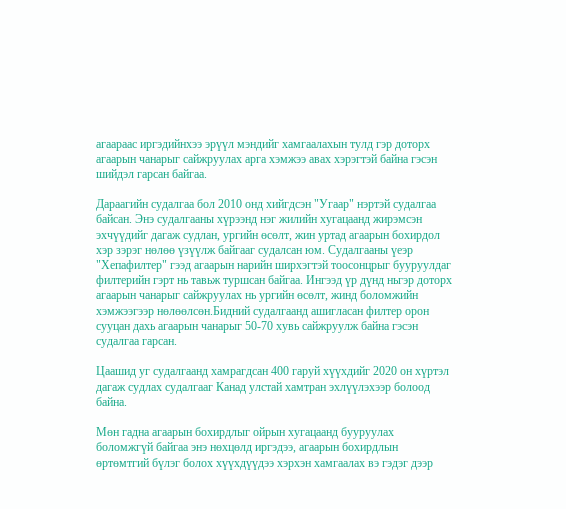агаараас иргэдийнхээ эрүүл мэндийг хамгаалахын тулд гэр доторх агаарын чанарыг сайжруулах арга хэмжээ авах хэрэгтэй байна гэсэн шийдэл гарсан байгаа.

Дараагийн судалгаа бол 2010 онд хийгдсэн "Угаар" нэртэй судалгаа байсан. Энэ судалгааны хүрээнд нэг жилийн хугацаанд жирэмсэн эхчүүдийг дагаж судлан, ургийн өсөлт, жин уртад агаарын бохирдол хэр зэрэг нөлөө үзүүлж байгааг судалсан юм. Судалгааны үеэр "Хепафилтер" гээд агаарын нарийн ширхэгтэй тоосонцрыг бууруулдаг филтерийн гэрт нь тавьж туршсан байгаа. Ингээд үр дүнд ньгэр доторх агаарын чанарыг сайжруулах нь ургийн өсөлт, жинд боломжийн хэмжээгээр нөлөөлсөн.Бидний судалгаанд ашигласан филтер орон сууцан дахь агаарын чанарыг 50-70 хувь сайжруулж байна гэсэн судалгаа гарсан.

Цаашид уг судалгаанд хамрагдсан 400 гаруй хүүхдийг 2020 он хүртэл дагаж судлах судалгааг Канад улстай хамтран эхлүүлэхээр болоод байна.

Мөн гадна агаарын бохирдлыг ойрын хугацаанд бууруулах боломжгүй байгаа энэ нөхцөлд иргэдээ, агаарын бохирдлын өртөмтгий бүлэг болох хүүхдүүдээ хэрхэн хамгаалах вэ гэдэг дээр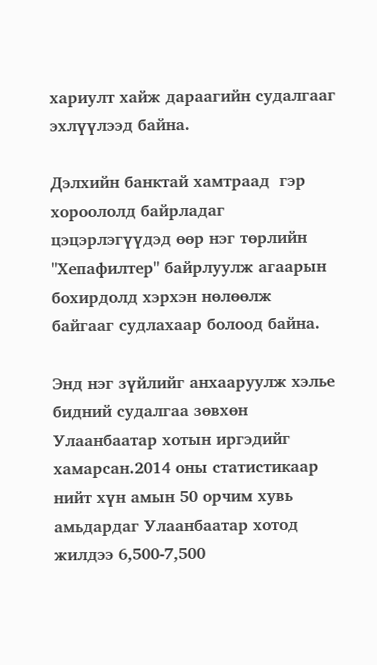хариулт хайж дараагийн судалгааг эхлүүлээд байна.

Дэлхийн банктай хамтраад  гэр хороололд байрладаг цэцэрлэгүүдэд өөр нэг төрлийн "Хепафилтер" байрлуулж агаарын бохирдолд хэрхэн нөлөөлж байгааг судлахаар болоод байна.

Энд нэг зүйлийг анхааруулж хэлье бидний судалгаа зөвхөн Улаанбаатар хотын иргэдийг хамарсан.2014 оны статистикаар нийт хүн амын 50 орчим хувь амьдардаг Улаанбаатар хотод жилдээ 6,500-7,500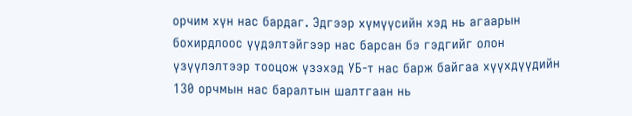орчим хүн нас бардаг. Эдгээр хүмүүсийн хэд нь агаарын бохирдлоос үүдэлтэйгээр нас барсан бэ гэдгийг олон үзүүлэлтээр тооцож үзэхэд УБ-т нас барж байгаа хүүхдүүдийн 130 орчмын нас баралтын шалтгаан нь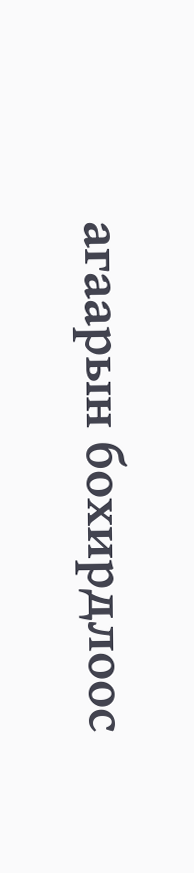агаарын бохирдлоос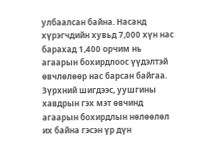улбаалсан байна. Насанд хүрэгчдийн хувьд 7,000 хүн нас барахад 1,400 орчим нь агаарын бохирдлоос үүдэлтэй өвчлөлөөр нас барсан байгаа. Зүрхний шигдээс, уушгины хавдрын гэх мэт өвчинд агаарын бохирдлын нөлөөлөл их байна гэсэн үр дүн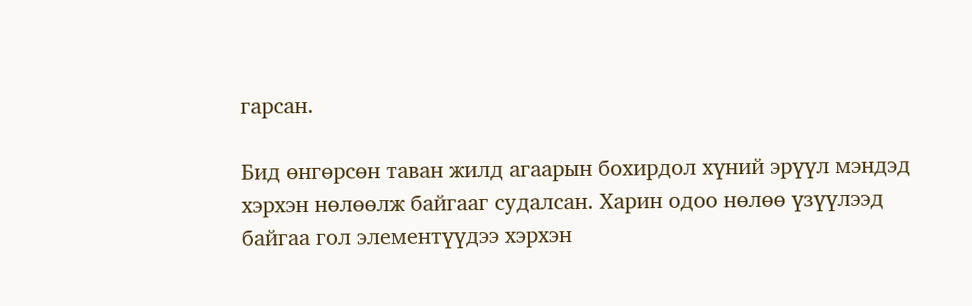гарсан.

Бид өнгөрсөн таван жилд агаарын бохирдол хүний эрүүл мэндэд хэрхэн нөлөөлж байгааг судалсан. Харин одоо нөлөө үзүүлээд байгаа гол элементүүдээ хэрхэн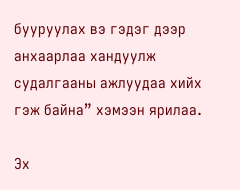бууруулах вэ гэдэг дээр анхаарлаа хандуулж судалгааны ажлуудаа хийх гэж байна” хэмээн ярилаа.

Эх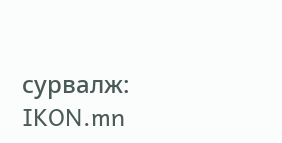сурвалж: IKON.mn